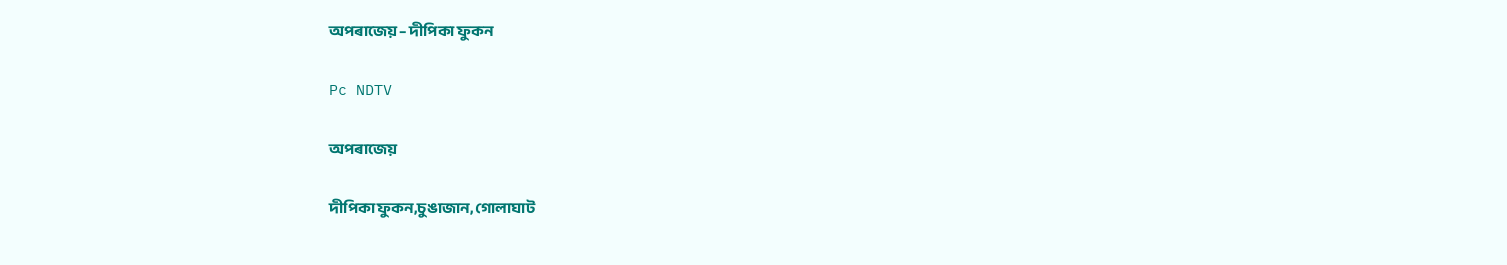অপৰাজেয় – দীপিকা ফুকন

Pc NDTV

অপৰাজেয়

দীপিকা ফুকন,চুঙাজান, গোলাঘাট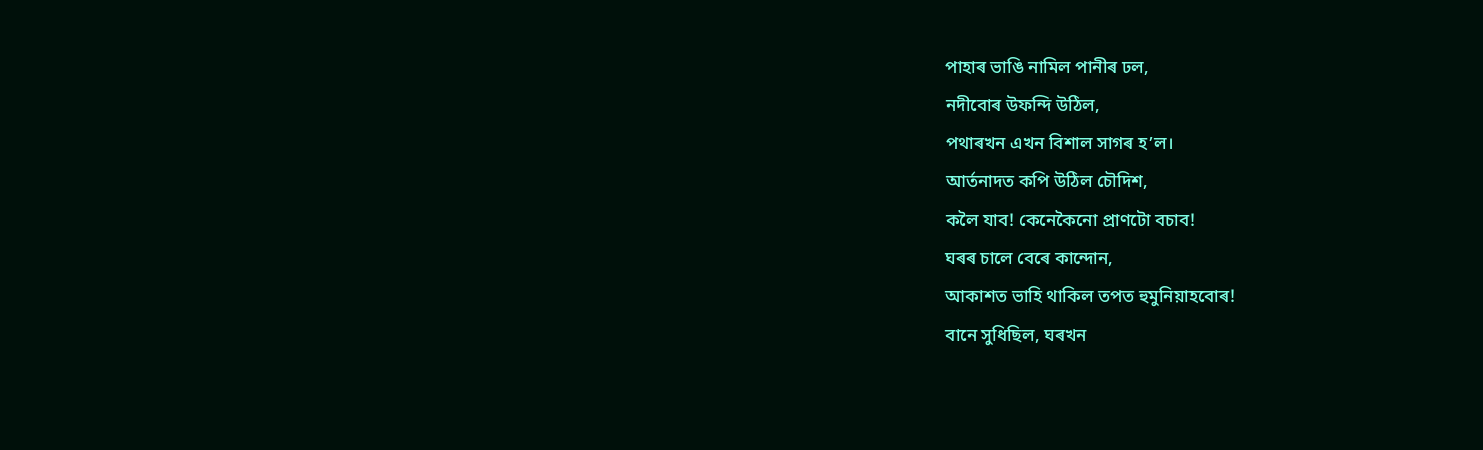পাহাৰ ভাঙি নামিল পানীৰ ঢল,
নদীবোৰ উফন্দি উঠিল,
পথাৰখন এখন বিশাল সাগৰ হ’ল।
আৰ্তনাদত কপি উঠিল চৌদিশ,
কলৈ যাব! কেনেকৈনো প্ৰাণটো বচাব!
ঘৰৰ চালে বেৰে কান্দোন,
আকাশত ভাহি থাকিল তপত হুমুনিয়াহবোৰ!
বানে সুধিছিল, ঘৰখন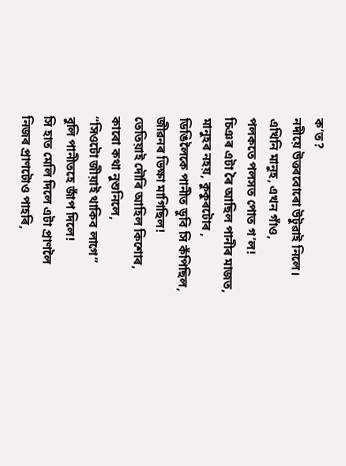ক’ত?
নদীয়ে উত্তৰবোৰো উটুৱাই নিলে।
এখিনি মানুহ, এখন গাঁও,
পলকতে পলসত পোত গ’ল!
চিঞৰ এটা ৰৈ আছিল পানীৰ মাজত,
মানুহৰ নহয়, কুকুৰটোৰ ,
ডিঙিলৈকে পানীত ডুবি সি কঁপিছিল,
জীৱনৰ ভিক্ষা মাগিছিল!
তেতিয়াই দৌৰি আহিল কিশোৰ,
কাৰো কথা নুশুনিলে,
“সিওটো জীয়াই থাকিব লাগে”
বুলি পানীতহে জাঁপ দিলে!
সি হাত মেলি দিলে এটা প্ৰাণলৈ
নিজৰ প্ৰাণটোও পাহৰি,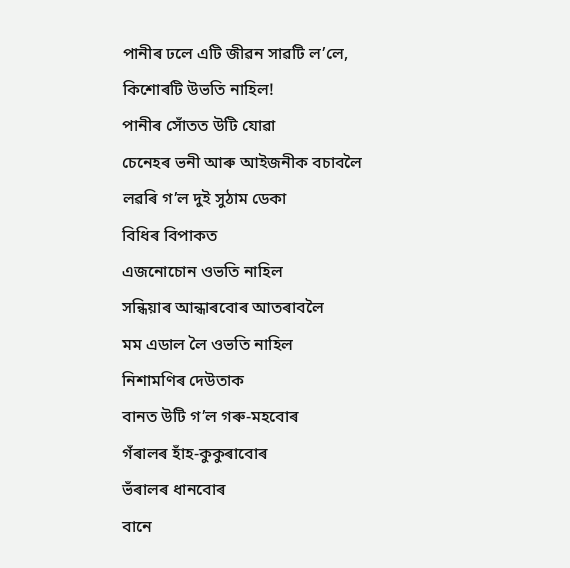পানীৰ ঢলে এটি জীৱন সাৱটি ল’লে,
কিশোৰটি উভতি নাহিল!
পানীৰ সোঁতত উটি যোৱা
চেনেহৰ ভনী আৰু আইজনীক বচাবলৈ
লৱৰি গ’ল দুই সুঠাম ডেকা
বিধিৰ বিপাকত
এজনোচোন ওভতি নাহিল
সন্ধিয়াৰ আন্ধাৰবোৰ আতৰাবলৈ
মম এডাল লৈ ওভতি নাহিল
নিশামণিৰ দেউতাক
বানত উটি গ’ল গৰু-মহবোৰ
গঁৰালৰ হাঁহ-কুকুৰাবোৰ
ভঁৰালৰ ধানবোৰ
বানে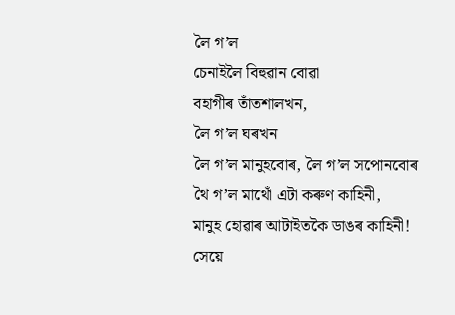লৈ গ’ল
চেনাইলৈ বিহুৱান বোৱা
বহাগীৰ তাঁতশালখন,
লৈ গ’ল ঘৰখন
লৈ গ’ল মানুহবোৰ, লৈ গ’ল সপোনবোৰ
থৈ গ’ল মাথোঁ এটা কৰুণ কাহিনী,
মানুহ হোৱাৰ আটাইতকৈ ডাঙৰ কাহিনী!
সেয়ে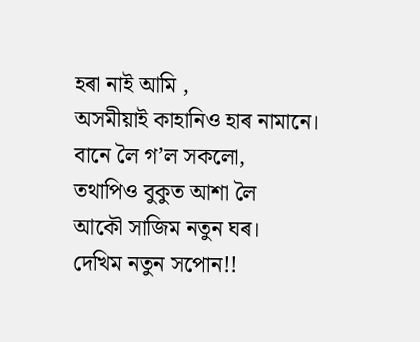হৰা নাই আমি ,
অসমীয়াই কাহানিও হাৰ নামানে।
বানে লৈ গ’ল সকলো,
তথাপিও বুকুত আশা লৈ
আকৌ সাজিম নতুন ঘৰ।
দেখিম নতুন সপোন!!